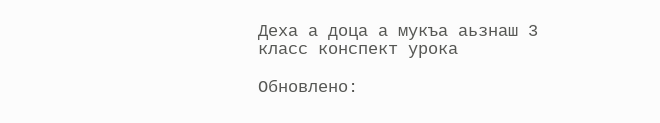Деха а доца а мукъа аьзнаш 3 класс конспект урока

Обновлено: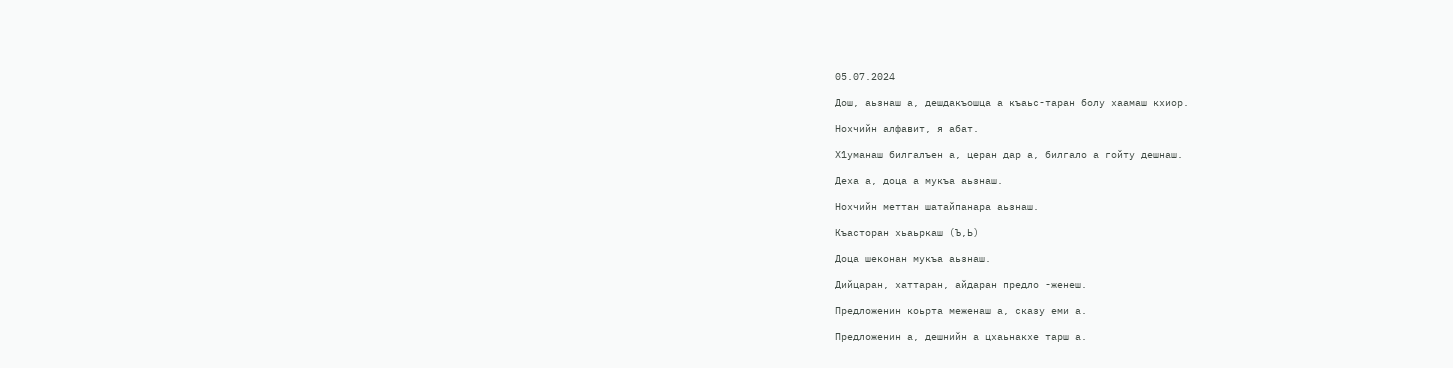05.07.2024

Дош, аьзнаш а, дешдакъошца а къаьс-таран болу хаамаш кхиор.

Нохчийн алфавит, я абат.

Х1уманаш билгалъен а, церан дар а, билгало а гойту дешнаш.

Деха а, доца а мукъа аьзнаш.

Нохчийн меттан шатайпанара аьзнаш.

Къасторан хьаьркаш (Ъ,Ь)

Доца шеконан мукъа аьзнаш.

Дийцаран, хаттаран, айдаран предло -женеш.

Предложенин коьрта меженаш а, сказу еми а.

Предложенин а, дешнийн а цхаьнакхе тарш а.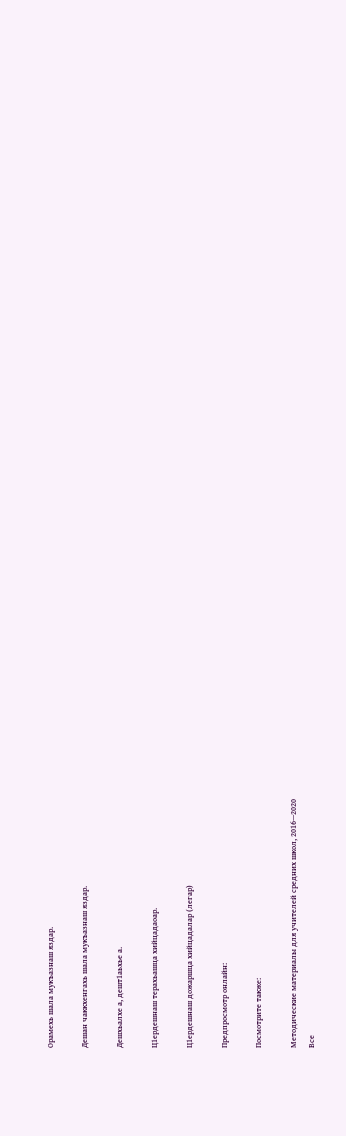Орамехь шала мукъазнаш яздар.

Дешан чаккхенгахь шала мукъазнаш яздар.

Дешхьалхе а, дешт1аьхье а.

Ц1ердешнаш терахьашца хийцадаоар.

Ц1ердешнаш дожаршца хийцадалар (легар)

Предпросмотр онлайн:

Посмотрите также:

Методические материалы для учителей средних школ, 2016—2020
Все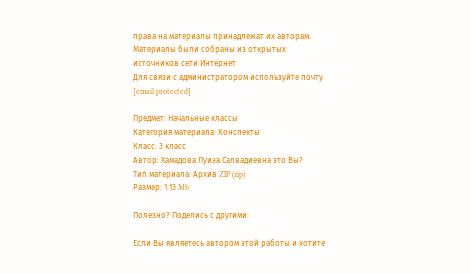права на материалы принадлежат их авторам. Материалы были собраны из открытых источников сети Интернет
Для связи с администратором используйте почту [email protected]

Предмет: Начальные классы
Категория материала: Конспекты
Класс: 3 класс
Автор: Хамадова Луиза Салвадиевна это Вы?
Тип материала: Архив ZIP (zip)
Размер: 1.13 Mb

Полезно? Поделись с другими:

Если Вы являетесь автором этой работы и хотите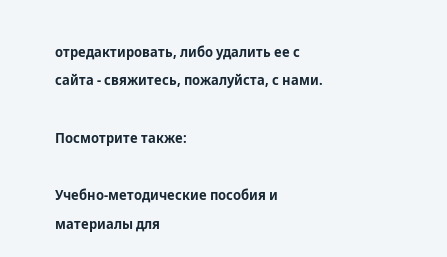отредактировать, либо удалить ее с сайта - свяжитесь, пожалуйста, с нами.

Посмотрите также:

Учебно-методические пособия и материалы для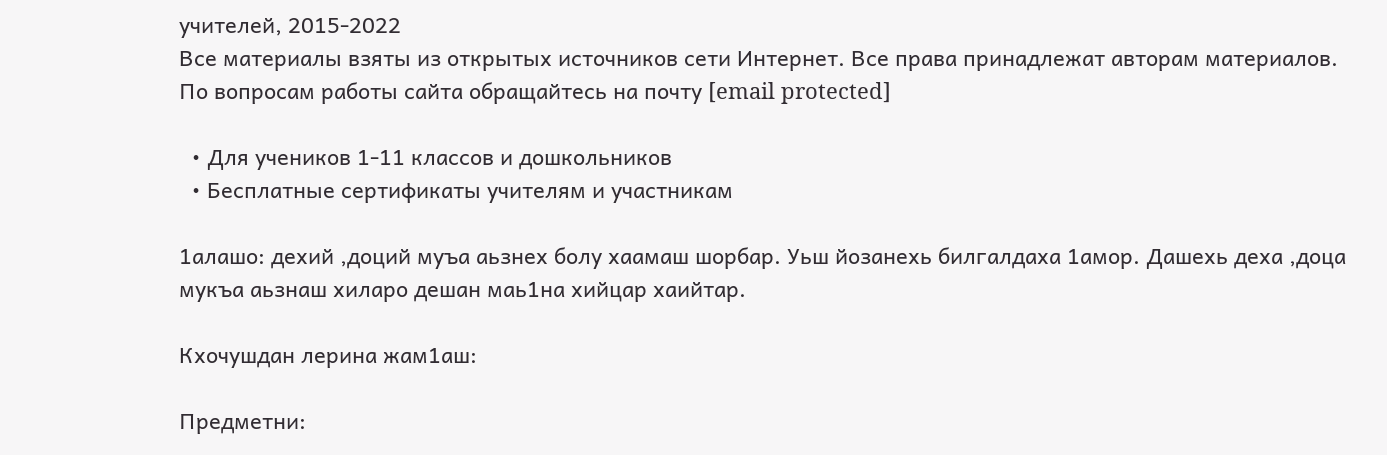учителей, 2015-2022
Все материалы взяты из открытых источников сети Интернет. Все права принадлежат авторам материалов.
По вопросам работы сайта обращайтесь на почту [email protected]

  • Для учеников 1-11 классов и дошкольников
  • Бесплатные сертификаты учителям и участникам

1алашо: дехий ,доций муъа аьзнех болу хаамаш шорбар. Уьш йозанехь билгалдаха 1амор. Дашехь деха ,доца мукъа аьзнаш хиларо дешан маь1на хийцар хаийтар.

Кхочушдан лерина жам1аш:

Предметни: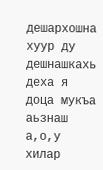дешархошна хуур ду дешнашкахь деха я доца мукъа аьзнаш а,о,у хилар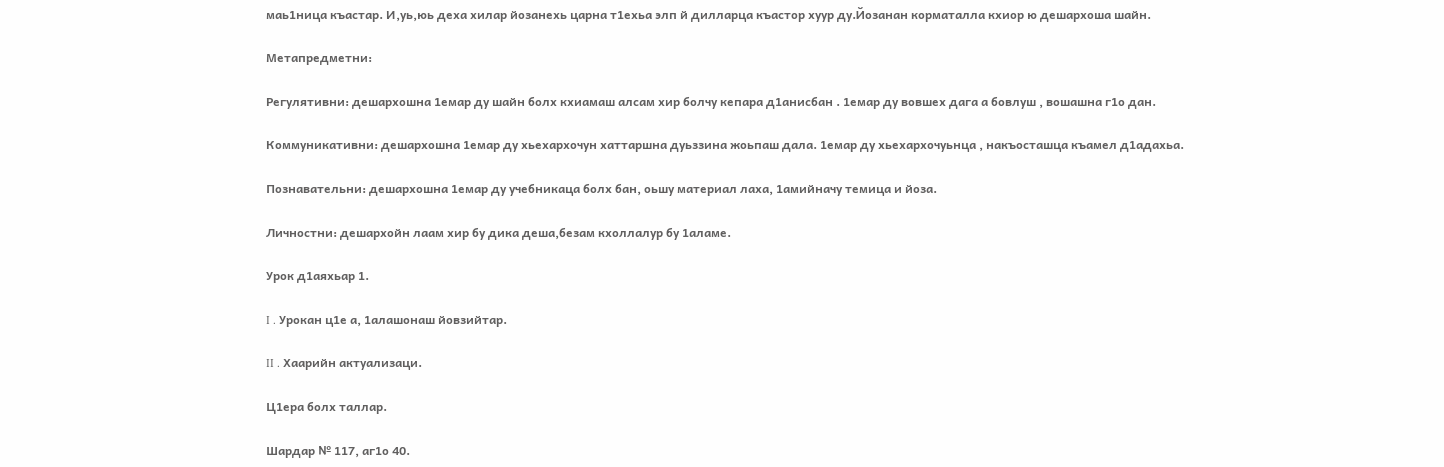маь1ница къастар. И,уь,юь деха хилар йозанехь царна т1ехьа элп й дилларца къастор хуур ду.Йозанан корматалла кхиор ю дешархоша шайн.

Метапредметни:

Регулятивни: дешархошна 1емар ду шайн болх кхиамаш алсам хир болчу кепара д1анисбан . 1емар ду вовшех дага а бовлуш , вошашна г1о дан.

Коммуникативни: дешархошна 1емар ду хьехархочун хаттаршна дуьззина жоьпаш дала. 1емар ду хьехархочуьнца , накъосташца къамел д1адахьа.

Познавательни: дешархошна 1емар ду учебникаца болх бан, оьшу материал лаха, 1амийначу темица и йоза.

Личностни: дешархойн лаам хир бу дика деша,безам кхоллалур бу 1аламе.

Урок д1аяхьар 1.

I . Урокан ц1е а, 1алашонаш йовзийтар.

II . Хаарийн актуализаци.

Ц1ера болх таллар.

Шардар № 117, аг1о 40.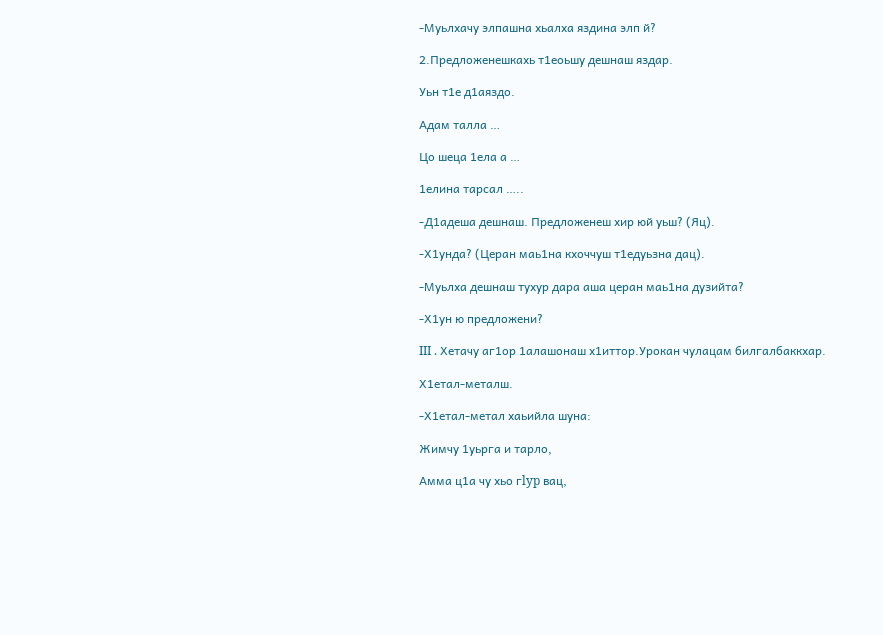-Муьлхачу элпашна хьалха яздина элп й?

2.Предложенешкахь т1еоьшу дешнаш яздар.

Уьн т1е д1аяздо.

Адам талла …

Цо шеца 1ела а …

1елина тарсал …..

-Д1адеша дешнаш. Предложенеш хир юй уьш? (Яц).

-Х1унда? (Церан маь1на кхоччуш т1едуьзна дац).

-Муьлха дешнаш тухур дара аша церан маь1на дузийта?

-Х1ун ю предложени?

III . Хетачу аг1ор 1алашонаш х1иттор.Урокан чулацам билгалбаккхар.

Х1етал-металш.

-Х1етал-метал хаьийла шуна:

Жимчу 1уьрга и тарло,

Амма ц1а чу хьо гlyp вац,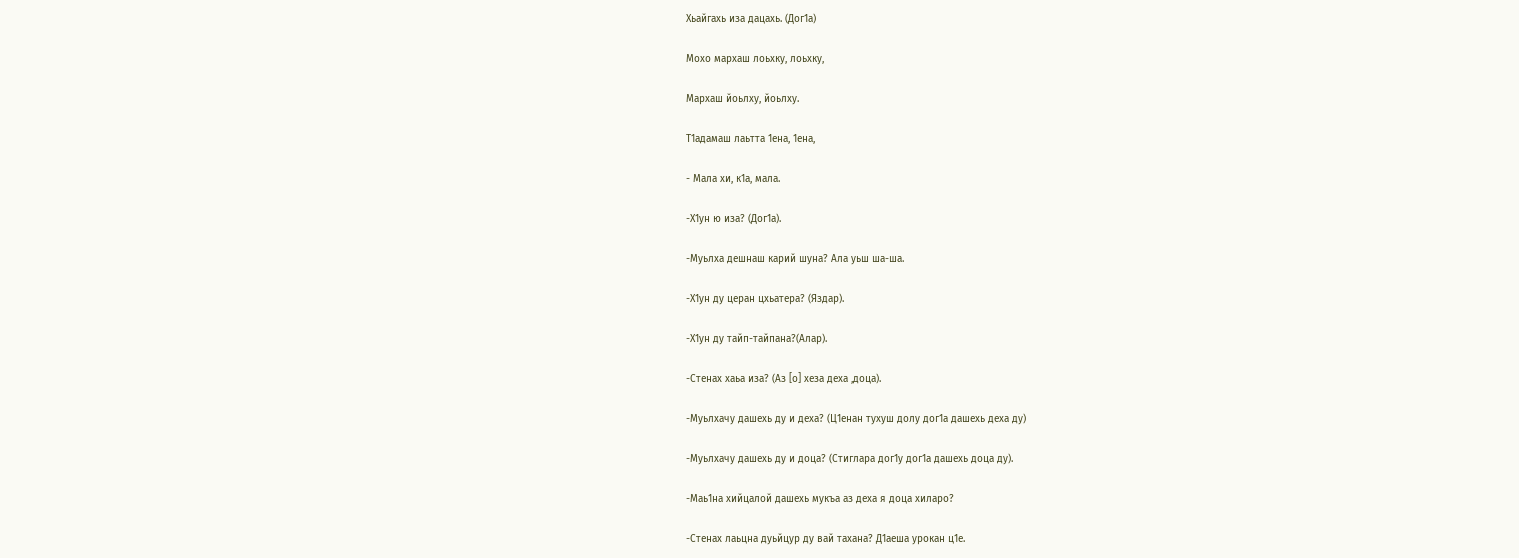Хьайгахь иза дацахь. (Дог1а)

Мохо мархаш лоьхку, лоьхку,

Мархаш йоьлху, йоьлху.

Т1адамаш лаьтта 1ена, 1ена,

- Мала хи, к1а, мала.

-Х1ун ю иза? (Дог1а).

-Муьлха дешнаш карий шуна? Ала уьш ша-ша.

-Х1ун ду церан цхьатера? (Яздар).

-Х1ун ду тайп-тайпана?(Алар).

-Стенах хаьа иза? (Аз [о] хеза деха ,доца).

-Муьлхачу дашехь ду и деха? (Ц1енан тухуш долу дог1а дашехь деха ду)

-Муьлхачу дашехь ду и доца? (Стиглара дог1у дог1а дашехь доца ду).

-Маь1на хийцалой дашехь мукъа аз деха я доца хиларо?

-Стенах лаьцна дуьйцур ду вай тахана? Д1аеша урокан ц1е.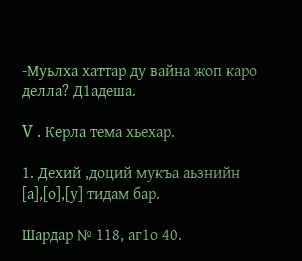-Муьлха хаттар ду вайна жоп каро делла? Д1адеша.

V . Керла тема хьехар.

1. Дехий ,доций мукъа аьзнийн [а],[о],[у] тидам бар.

Шардар № 118, аг1о 40.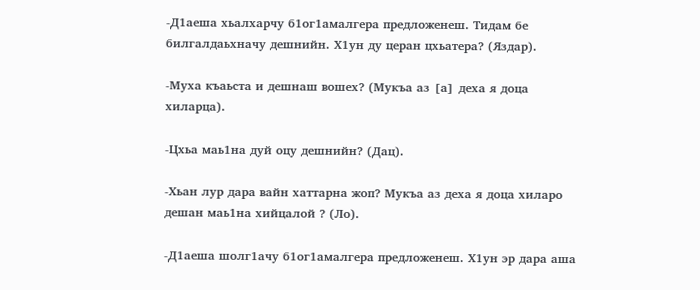-Д1аеша хьалхарчу б1ог1амалгера предложенеш. Тидам бе билгалдаьхначу дешнийн. Х1ун ду церан цхьатера? (Яздар).

-Муха къаьста и дешнаш вошех? (Мукъа аз [а] деха я доца хиларца).

-Цхьа маь1на дуй оцу дешнийн? (Дац).

-Хьан лур дара вайн хаттарна жоп? Мукъа аз деха я доца хиларо дешан маь1на хийцалой ? (Ло).

-Д1аеша шолг1ачу б1ог1амалгера предложенеш. Х1ун эр дара аша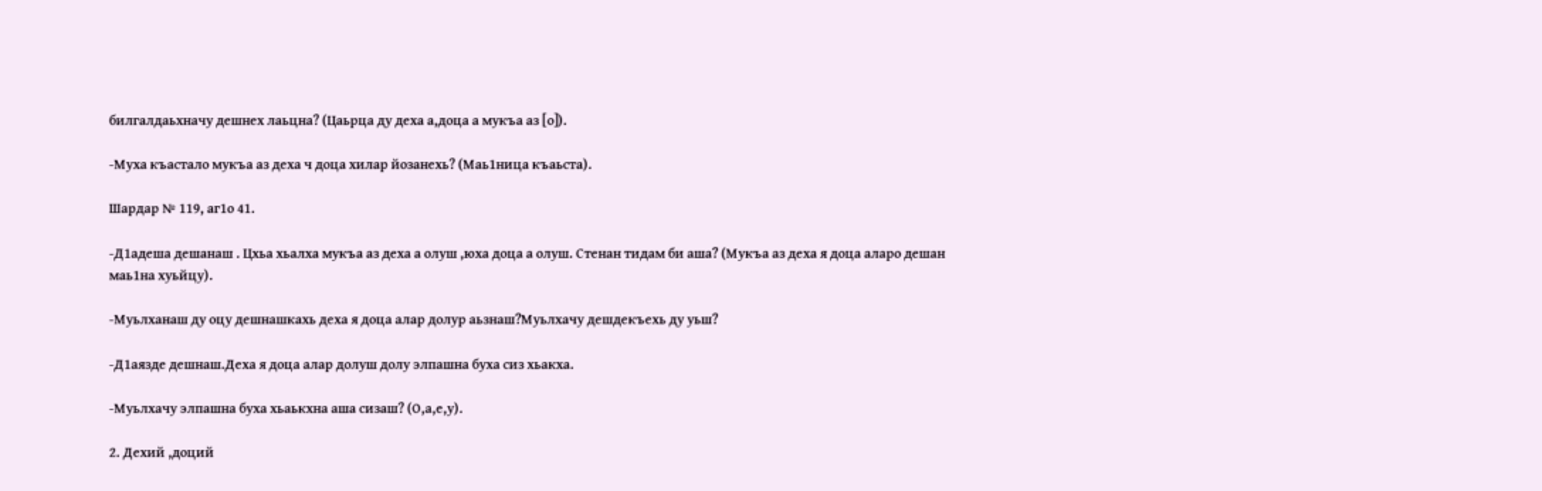билгалдаьхначу дешнех лаьцна? (Цаьрца ду деха а,доца а мукъа аз [о]).

-Муха къастало мукъа аз деха ч доца хилар йозанехь? (Маь1ница къаьста).

Шардар № 119, аг1о 41.

-Д1адеша дешанаш . Цхьа хьалха мукъа аз деха а олуш ,юха доца а олуш. Стенан тидам би аша? (Мукъа аз деха я доца аларо дешан маь1на хуьйцу).

-Муьлханаш ду оцу дешнашкахь деха я доца алар долур аьзнаш?Муьлхачу дешдекъехь ду уьш?

-Д1аязде дешнаш.Деха я доца алар долуш долу элпашна буха сиз хьакха.

-Муьлхачу элпашна буха хьаькхна аша сизаш? (О,а,е,у).

2. Дехий ,доций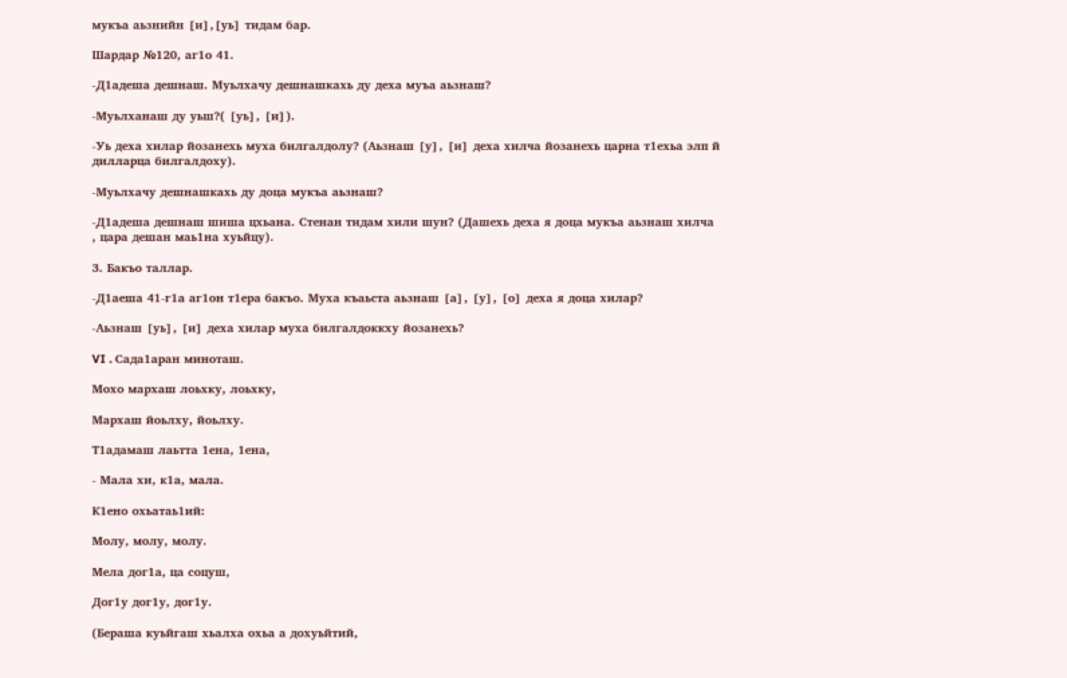мукъа аьзнийн [и],[уь] тидам бар.

Шардар №120, аг1о 41.

-Д1адеша дешнаш. Муьлхачу дешнашкахь ду деха муъа аьзнаш?

-Муьлханаш ду уьш?( [уь], [и]).

-Уь деха хилар йозанехь муха билгалдолу? (Аьзнаш [у], [и] деха хилча йозанехь царна т1ехьа элп й дилларца билгалдоху).

-Муьлхачу дешнашкахь ду доца мукъа аьзнаш?

-Д1адеша дешнаш шиша цхьана. Стенан тидам хили шун? (Дашехь деха я доца мукъа аьзнаш хилча , цара дешан маь1на хуьйцу).

3. Бакъо таллар.

-Д1аеша 41-г1а аг1он т1ера бакъо. Муха къаьста аьзнаш [а], [у], [о] деха я доца хилар?

-Аьзнаш [уь], [и] деха хилар муха билгалдоккху йозанехь?

VI . Сада1аран миноташ.

Мохо мархаш лоьхку, лоьхку,

Мархаш йоьлху, йоьлху.

Т1адамаш лаьтта 1ена, 1ена,

- Мала хи, к1а, мала.

К1ено охьатаь1ий:

Молу, молу, молу.

Мела дог1а, ца соцуш,

Дог1у дог1у, дог1у.

(Бераша куьйгаш хьалха охьа а дохуьйтий,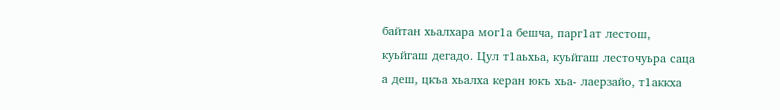байтан хьалхара мог1а бешча, парг1ат лестош, куьйгаш дегадо. Цул т1аьхьа, куьйгаш лесточуьра саца а деш, цкъа хьалха керан юкъ хьа- лаерзайо, т1аккха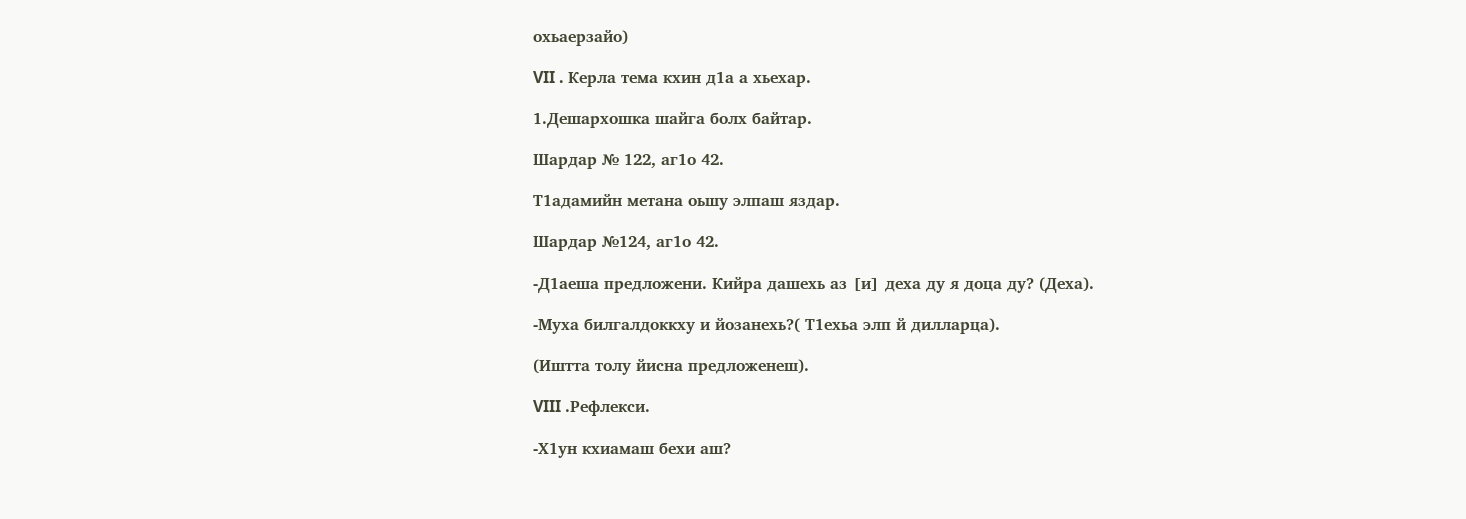охьаерзайо)

VII . Керла тема кхин д1а а хьехар.

1.Дешархошка шайга болх байтар.

Шардар № 122, аг1о 42.

Т1адамийн метана оьшу элпаш яздар.

Шардар №124, аг1о 42.

-Д1аеша предложени. Кийра дашехь аз [и] деха ду я доца ду? (Деха).

-Муха билгалдоккху и йозанехь?( Т1ехьа элп й дилларца).

(Иштта толу йисна предложенеш).

VIII .Рефлекси.

-Х1ун кхиамаш бехи аш?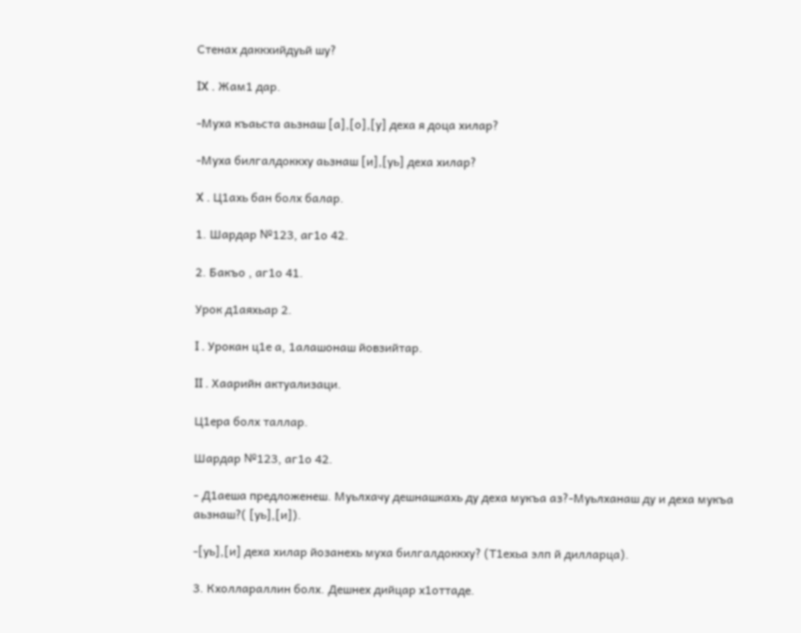Стенах даккхийдуьй шу?

IX . Жам1 дар.

-Муха къаьста аьзнаш [а],[о],[у] деха я доца хилар?

-Муха билгалдоккху аьзнаш [и],[уь] деха хилар?

X . Ц1ахь бан болх балар.

1. Шардар №123, аг1о 42.

2. Бакъо , аг1о 41.

Урок д1аяхьар 2.

I . Урокан ц1е а, 1алашонаш йовзийтар.

II . Хаарийн актуализаци.

Ц1ера болх таллар.

Шардар №123, аг1о 42.

- Д1аеша предложенеш. Муьлхачу дешнашкахь ду деха мукъа аз?-Муьлханаш ду и деха мукъа аьзнаш?( [уь],[и]).

-[уь],[и] деха хилар йозанехь муха билгалдоккху? (Т1ехьа элп й дилларца).

3. Кхоллараллин болх. Дешнех дийцар х1оттаде.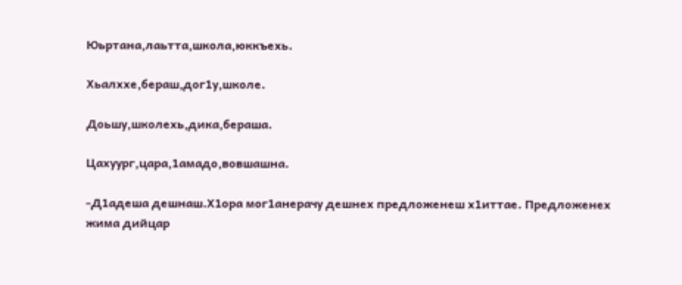Юьртана,лаьтта,школа,юккъехь.

Хьалххе,бераш,дог1у,школе.

Доьшу,школехь,дика,бераша.

Цахуург,цара,1амадо,вовшашна.

-Д1адеша дешнаш.Х1ора мог1анерачу дешнех предложенеш х1иттае. Предложенех жима дийцар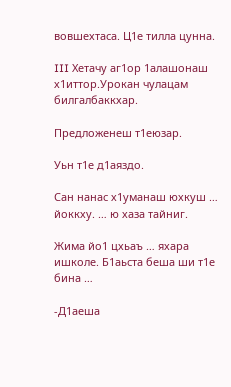вовшехтаса. Ц1е тилла цунна.

III Хетачу аг1ор 1алашонаш х1иттор.Урокан чулацам билгалбаккхар.

Предложенеш т1еюзар.

Уьн т1е д1аяздо.

Сан нанас х1уманаш юхкуш … йоккху. … ю хаза тайниг.

Жима йо1 цхьаъ … яхара ишколе. Б1аьста беша ши т1е бина …

-Д1аеша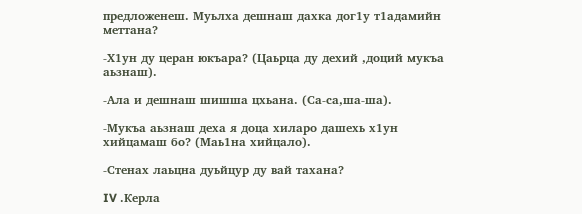предложенеш. Муьлха дешнаш дахка дог1у т1адамийн меттана?

-Х1ун ду церан юкъара? (Цаьрца ду дехий ,доций мукъа аьзнаш).

-Ала и дешнаш шишша цхьана. (Са-са,ша-ша).

-Мукъа аьзнаш деха я доца хиларо дашехь х1ун хийцамаш бо? (Маь1на хийцало).

-Стенах лаьцна дуьйцур ду вай тахана?

IV .Керла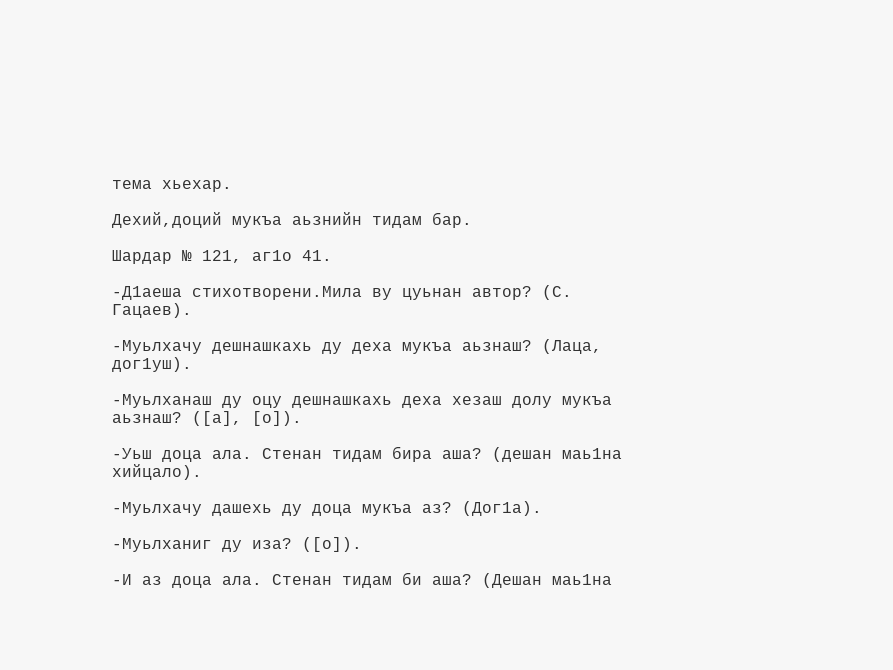тема хьехар.

Дехий,доций мукъа аьзнийн тидам бар.

Шардар № 121, аг1о 41.

-Д1аеша стихотворени.Мила ву цуьнан автор? (С. Гацаев).

-Муьлхачу дешнашкахь ду деха мукъа аьзнаш? (Лаца, дог1уш).

-Муьлханаш ду оцу дешнашкахь деха хезаш долу мукъа аьзнаш? ([а], [о]).

-Уьш доца ала. Стенан тидам бира аша? (дешан маь1на хийцало).

-Муьлхачу дашехь ду доца мукъа аз? (Дог1а).

-Муьлханиг ду иза? ([о]).

-И аз доца ала. Стенан тидам би аша? (Дешан маь1на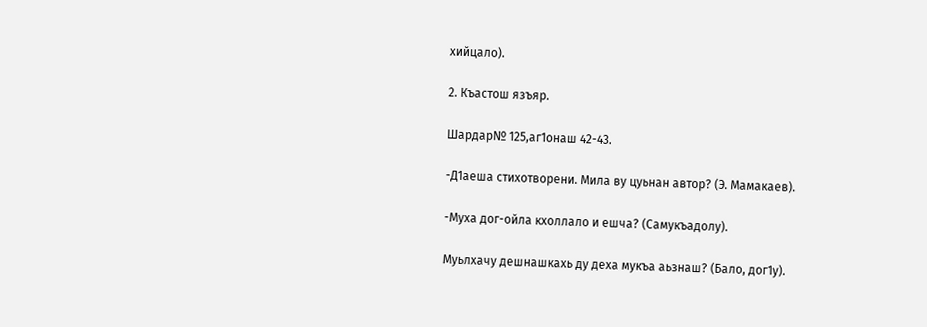хийцало).

2. Къастош язъяр.

Шардар№ 125,аг1онаш 42-43.

-Д1аеша стихотворени. Мила ву цуьнан автор? (Э. Мамакаев).

-Муха дог-ойла кхоллало и ешча? (Самукъадолу).

Муьлхачу дешнашкахь ду деха мукъа аьзнаш? (Бало, дог1у).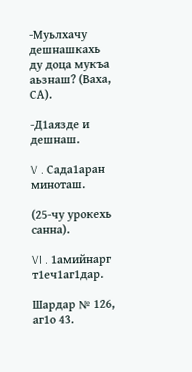-Муьлхачу дешнашкахь ду доца мукъа аьзнаш? (Ваха, СА).

-Д1аязде и дешнаш.

V . Сада1аран миноташ.

(25-чу урокехь санна).

VI . 1амийнарг т1еч1аг1дар.

Шардар № 126, аг1о 43.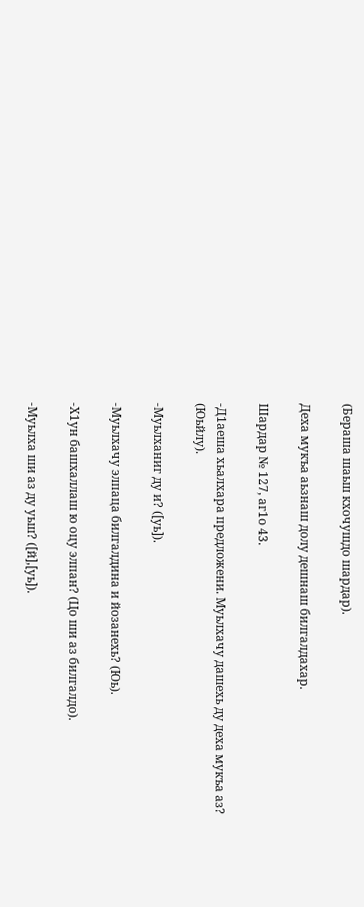(Бераша шаьш кхочушдо шардар).

Деха мукъа аьзнаш долу дешнаш билгалдахар.

Шардар № 127, аг1о 43.

-Д1аеша хьалхара предложени. Муьлхачу дашехь ду деха мукъа аз? (Юьйлу).

-Муьлханиг ду и? ([уь]).

-Муьлхачу элпаца билгалдина и йозанехь? (Юь).

-Х1ун башхаллаш ю оцу элпан? (Цо ши аз билгалдо).

-Муьлха ши аз ду уьш? ([й],[уь]).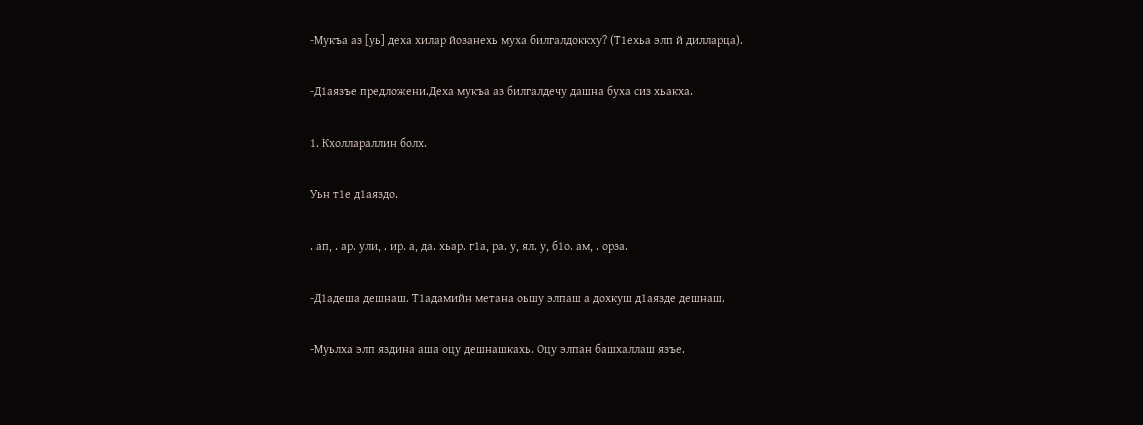-Мукъа аз [уь] деха хилар йозанехь муха билгалдоккху? (Т1ехьа элп й дилларца).

-Д1аязъе предложени.Деха мукъа аз билгалдечу дашна буха сиз хьакха.

1. Кхоллараллин болх.

Уьн т1е д1аяздо.

. ап, . ар. ули, . ир. а, да. хьар. г1а, ра. у, ял. у, б1о. ам, . орза.

-Д1адеша дешнаш. Т1адамийн метана оьшу элпаш а дохкуш д1аязде дешнаш.

-Муьлха элп яздина аша оцу дешнашкахь. Оцу элпан башхаллаш язъе.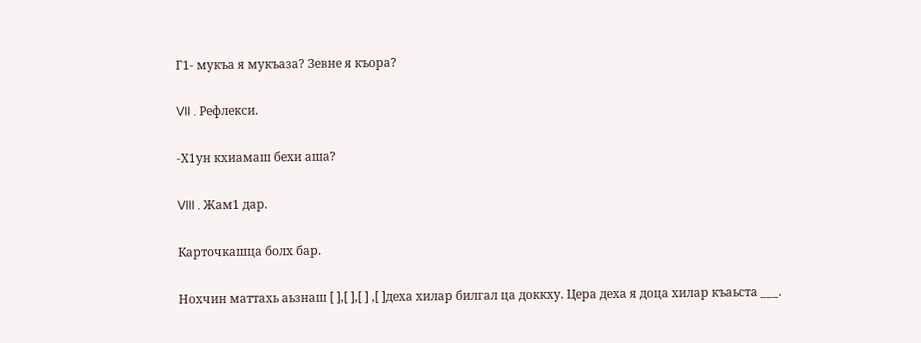Г1- мукъа я мукъаза? Зевне я къора?

VII . Рефлекси.

-Х1ун кхиамаш бехи аша?

VIII . Жам1 дар.

Карточкашца болх бар.

Нохчин маттахь аьзнаш [ ],[ ],[ ] ,[ ]деха хилар билгал ца доккху. Цера деха я доца хилар къаьста ___.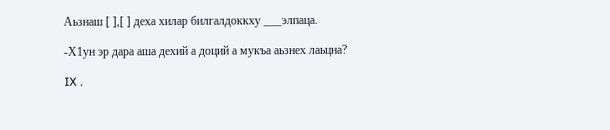Аьзнаш [ ],[ ] деха хилар билгалдоккху ___элпаца.

-Х1ун эр дара аша дехий а доций а мукъа аьзнех лаьцна?

IX .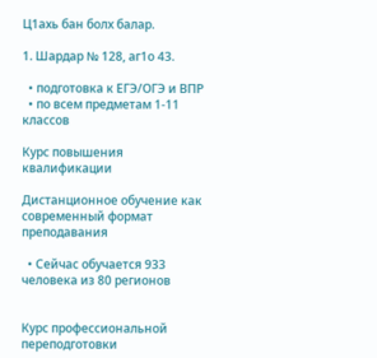Ц1ахь бан болх балар.

1. Шардар № 128, аг1о 43.

  • подготовка к ЕГЭ/ОГЭ и ВПР
  • по всем предметам 1-11 классов

Курс повышения квалификации

Дистанционное обучение как современный формат преподавания

  • Сейчас обучается 933 человека из 80 регионов


Курс профессиональной переподготовки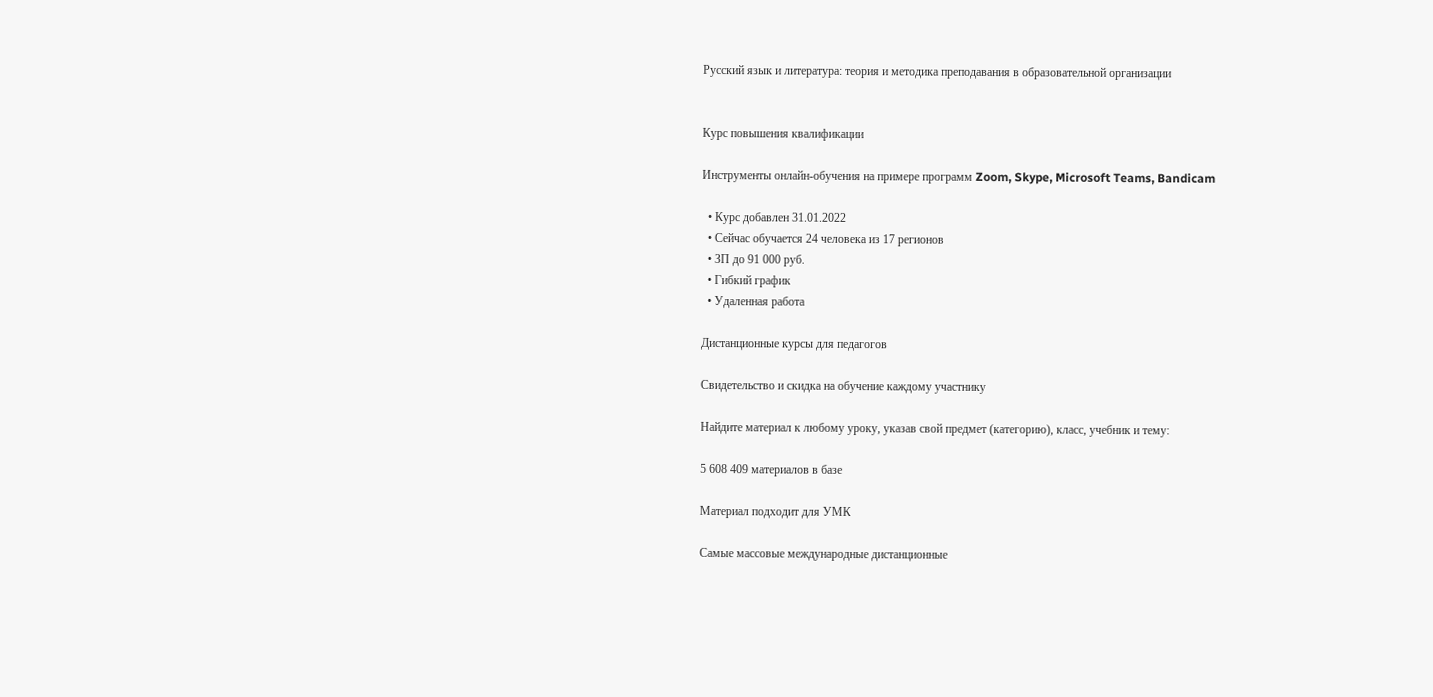Русский язык и литература: теория и методика преподавания в образовательной организации


Курс повышения квалификации

Инструменты онлайн-обучения на примере программ Zoom, Skype, Microsoft Teams, Bandicam

  • Курс добавлен 31.01.2022
  • Сейчас обучается 24 человека из 17 регионов
  • ЗП до 91 000 руб.
  • Гибкий график
  • Удаленная работа

Дистанционные курсы для педагогов

Свидетельство и скидка на обучение каждому участнику

Найдите материал к любому уроку, указав свой предмет (категорию), класс, учебник и тему:

5 608 409 материалов в базе

Материал подходит для УМК

Самые массовые международные дистанционные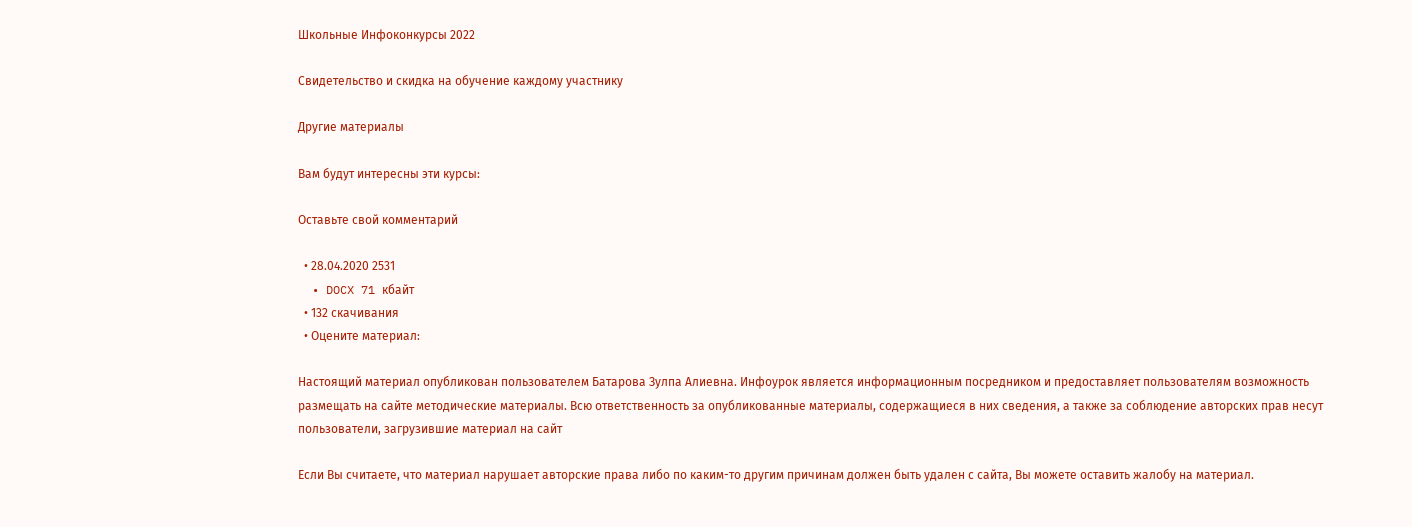Школьные Инфоконкурсы 2022

Свидетельство и скидка на обучение каждому участнику

Другие материалы

Вам будут интересны эти курсы:

Оставьте свой комментарий

  • 28.04.2020 2531
  • DOCX 71 кбайт
  • 132 скачивания
  • Оцените материал:

Настоящий материал опубликован пользователем Батарова Зулпа Алиевна. Инфоурок является информационным посредником и предоставляет пользователям возможность размещать на сайте методические материалы. Всю ответственность за опубликованные материалы, содержащиеся в них сведения, а также за соблюдение авторских прав несут пользователи, загрузившие материал на сайт

Если Вы считаете, что материал нарушает авторские права либо по каким-то другим причинам должен быть удален с сайта, Вы можете оставить жалобу на материал.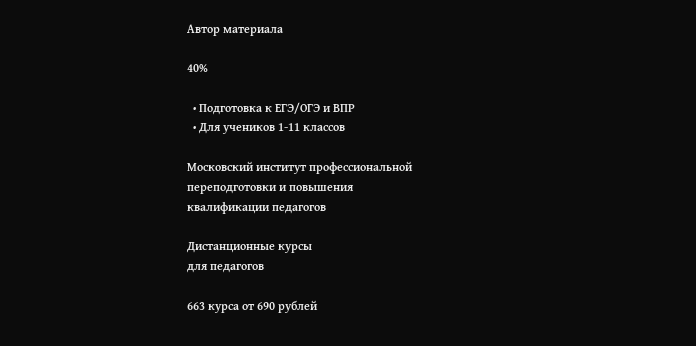Автор материала

40%

  • Подготовка к ЕГЭ/ОГЭ и ВПР
  • Для учеников 1-11 классов

Московский институт профессиональной
переподготовки и повышения
квалификации педагогов

Дистанционные курсы
для педагогов

663 курса от 690 рублей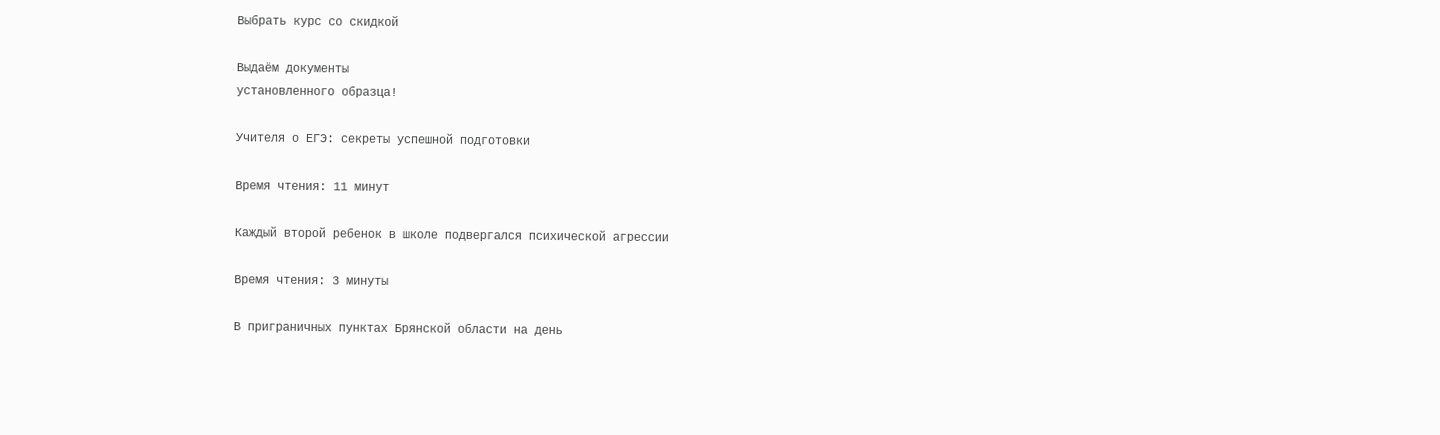Выбрать курс со скидкой

Выдаём документы
установленного образца!

Учителя о ЕГЭ: секреты успешной подготовки

Время чтения: 11 минут

Каждый второй ребенок в школе подвергался психической агрессии

Время чтения: 3 минуты

В приграничных пунктах Брянской области на день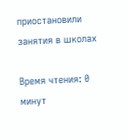приостановили занятия в школах

Время чтения: 0 минут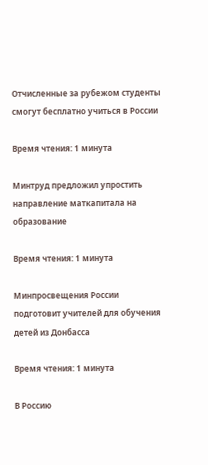Отчисленные за рубежом студенты смогут бесплатно учиться в России

Время чтения: 1 минута

Минтруд предложил упростить направление маткапитала на образование

Время чтения: 1 минута

Минпросвещения России подготовит учителей для обучения детей из Донбасса

Время чтения: 1 минута

В Россию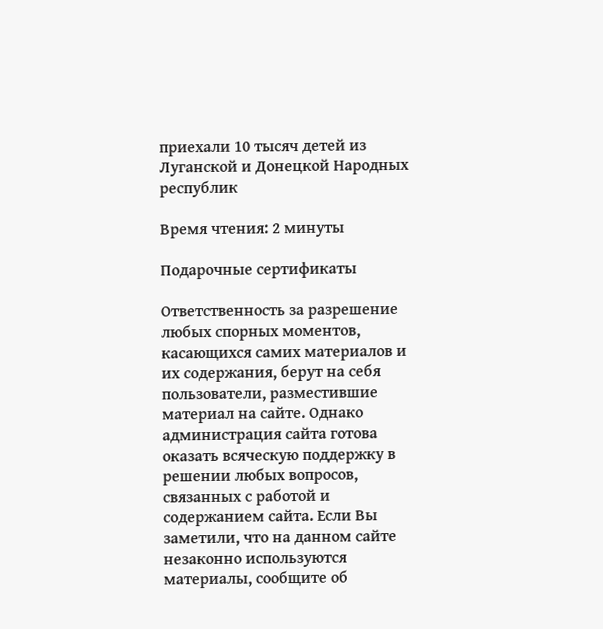приехали 10 тысяч детей из Луганской и Донецкой Народных республик

Время чтения: 2 минуты

Подарочные сертификаты

Ответственность за разрешение любых спорных моментов, касающихся самих материалов и их содержания, берут на себя пользователи, разместившие материал на сайте. Однако администрация сайта готова оказать всяческую поддержку в решении любых вопросов, связанных с работой и содержанием сайта. Если Вы заметили, что на данном сайте незаконно используются материалы, сообщите об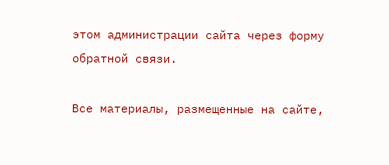этом администрации сайта через форму обратной связи.

Все материалы, размещенные на сайте,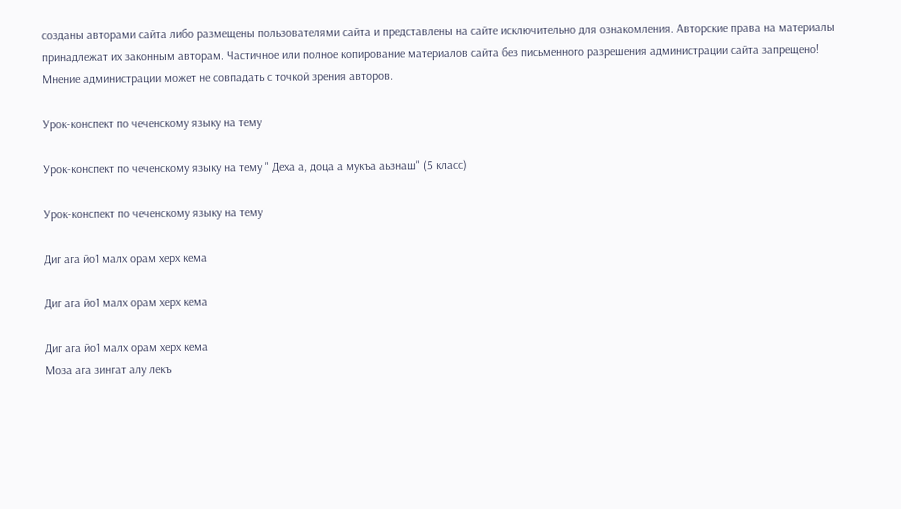созданы авторами сайта либо размещены пользователями сайта и представлены на сайте исключительно для ознакомления. Авторские права на материалы принадлежат их законным авторам. Частичное или полное копирование материалов сайта без письменного разрешения администрации сайта запрещено! Мнение администрации может не совпадать с точкой зрения авторов.

Урок-конспект по чеченскому языку на тему

Урок-конспект по чеченскому языку на тему " Деха а, доца а мукъа аьзнаш" (5 класс)

Урок-конспект по чеченскому языку на тему

Диг ага йо1 малх орам херх кема

Диг ага йо1 малх орам херх кема

Диг ага йо1 малх орам херх кема
Моза ага зингат алу лекъ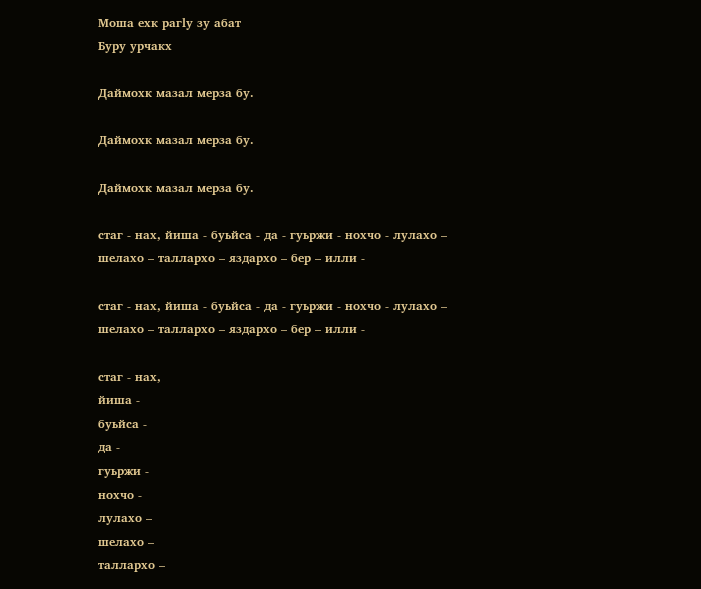Моша ехк paгly зу абат
Буру урчакх

Даймохк мазал мерза бу.

Даймохк мазал мерза бу.

Даймохк мазал мерза бу.

стаг - нах, йиша - буьйса - да - гуьржи - нохчо - лулахо – шелахо – таллархо – яздархо – бер – илли -

стаг - нах, йиша - буьйса - да - гуьржи - нохчо - лулахо – шелахо – таллархо – яздархо – бер – илли -

стаг - нах,
йиша -
буьйса -
да -
гуьржи -
нохчо -
лулахо –
шелахо –
таллархо –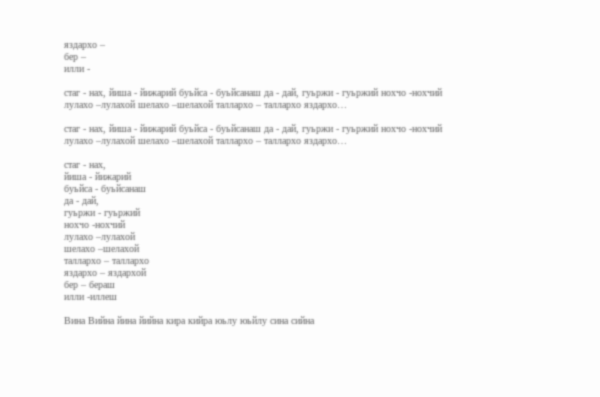яздархо –
бер –
илли -

стаг - нах, йиша - йижарий буьйса - буьйсанаш да - дай, гуьржи - гуьржий нохчо -нохчий лулахо –лулахой шелахо –шелахой таллархо – таллархо яздархо…

стаг - нах, йиша - йижарий буьйса - буьйсанаш да - дай, гуьржи - гуьржий нохчо -нохчий лулахо –лулахой шелахо –шелахой таллархо – таллархо яздархо…

стаг - нах,
йиша - йижарий
буьйса - буьйсанаш
да - дай,
гуьржи - гуьржий
нохчо -нохчий
лулахо –лулахой
шелахо –шелахой
таллархо – таллархо
яздархо – яздархой
бер – бераш
илли -иллеш

Вина Вийна йина йийна кира кийра юьлу юьйлу сина сийна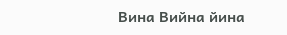Вина Вийна йина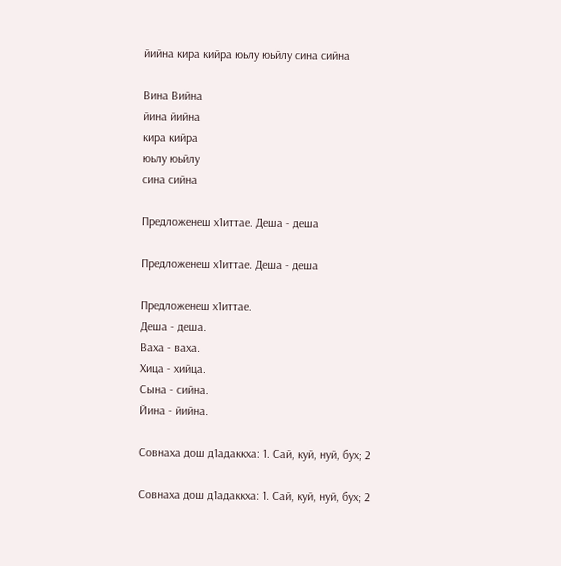йийна кира кийра юьлу юьйлу сина сийна

Вина Вийна
йина йийна
кира кийра
юьлу юьйлу
сина сийна

Предложенеш х1иттае. Деша - деша

Предложенеш х1иттае. Деша - деша

Предложенеш х1иттае.
Деша - деша.
Ваха - ваха.
Хица - хийца.
Сына - сийна.
Йина - йийна.

Совнаха дош д1адаккха: 1. Сай, куй, нуй, бух; 2

Совнаха дош д1адаккха: 1. Сай, куй, нуй, бух; 2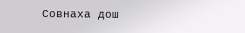Совнаха дош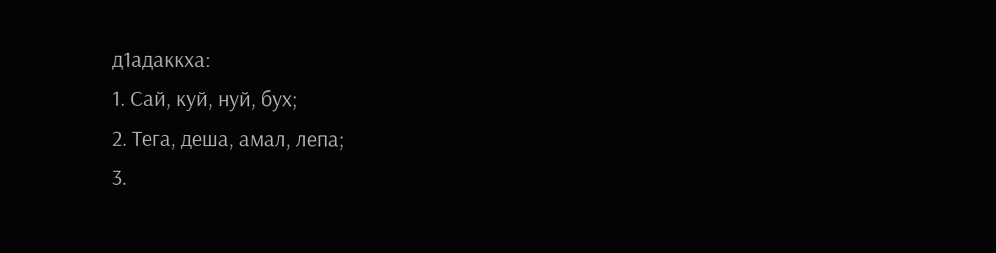д1адаккха:
1. Сай, куй, нуй, бух;
2. Тега, деша, амал, лепа;
3.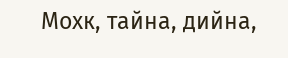Мохк, тайна, дийна,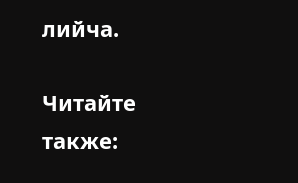лийча.

Читайте также: